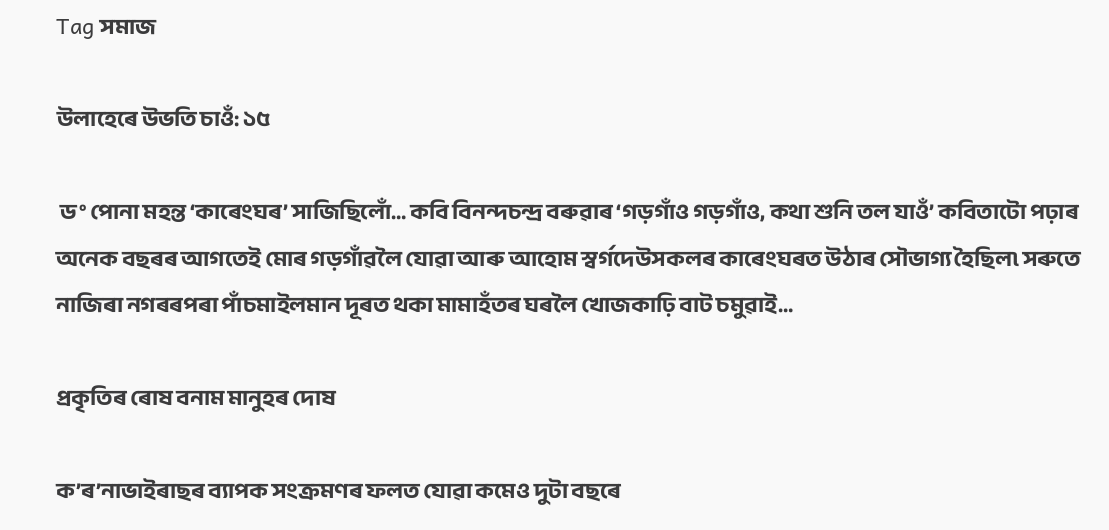Tag সমাজ

উলাহেৰে উভতি চাওঁ: ১৫

 ড° পোনা মহন্ত ‘কাৰেংঘৰ’ সাজিছিলোঁ… কবি বিনন্দচন্দ্ৰ বৰুৱাৰ ‘গড়গাঁও গড়গাঁও, কথা শুনি তল যাওঁ’ কবিতাটো পঢ়াৰ অনেক বছৰৰ আগতেই মোৰ গড়গাঁৱলৈ যোৱা আৰু আহোম স্বৰ্গদেউসকলৰ কাৰেংঘৰত উঠাৰ সৌভাগ্য হৈছিল৷ সৰুতে নাজিৰা নগৰৰপৰা পাঁচমাইলমান দূৰত থকা মামাহঁতৰ ঘৰলৈ খোজকাঢ়ি বাট চমুৱাই…

প্ৰকৃতিৰ ৰোষ বনাম মানুহৰ দোষ

ক’ৰ’নাভাইৰাছৰ ব্যাপক সংক্ৰমণৰ ফলত যোৱা কমেও দুটা বছৰে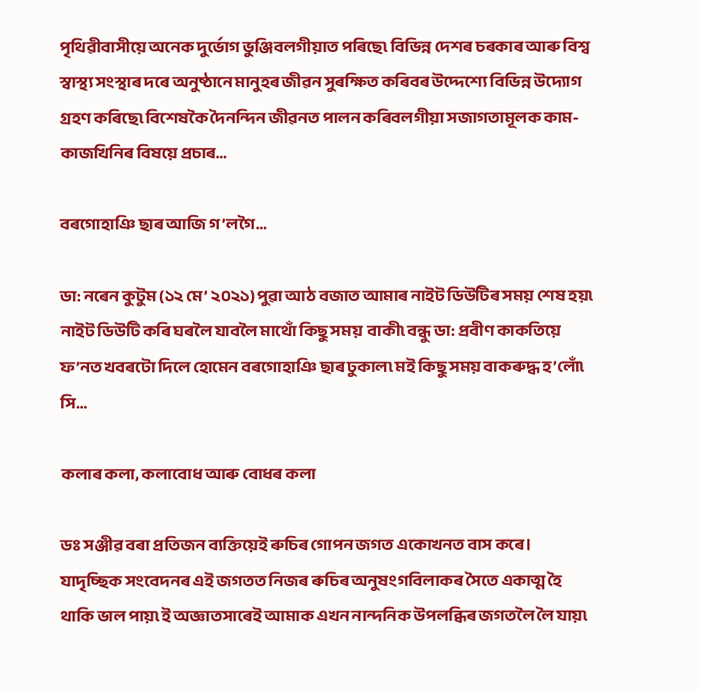পৃথিৱীবাসীয়ে অনেক দুৰ্ভোগ ভুঞ্জিবলগীয়াত পৰিছে৷ বিভিন্ন দেশৰ চৰকাৰ আৰু বিশ্ব স্বাস্থ্য সংস্থাৰ দৰে অনুষ্ঠানে মানুহৰ জীৱন সুৰক্ষিত কৰিবৰ উদ্দেশ্যে বিভিন্ন উদ্যোগ গ্ৰহণ কৰিছে৷ বিশেষকৈ দৈনন্দিন জীৱনত পালন কৰিবলগীয়া সজাগতামূলক কাম-কাজখিনিৰ বিষয়ে প্ৰচাৰ…

বৰগোহাঞি ছাৰ আজি গ’লগৈ…

ডা: নৰেন কুটুম (১২ মে’ ২০২১) পুৱা আঠ বজাত আমাৰ নাইট ডিউটিৰ সময় শেষ হয়৷ নাইট ডিউটি কৰি ঘৰলৈ যাবলৈ মাথোঁ কিছু সময়  বাকী৷ বন্ধু ডা: প্ৰবীণ কাকতিয়ে ফ’নত খবৰটো দিলে হোমেন বৰগোহাঞি ছাৰ ঢুকাল৷ মই কিছু সময় বাকৰুদ্ধ হ’লোঁ৷ সি…

কলাৰ কলা, কলাবোধ আৰু বোধৰ কলা

ডঃ সঞ্জীৱ বৰা প্ৰতিজন ব্যক্তিয়েই ৰুচিৰ গোপন জগত একোখনত বাস কৰে। যাদৃচ্ছিক সংবেদনৰ এই জগতত নিজৰ ৰুচিৰ অনুষংগবিলাকৰ সৈতে একাত্ম হৈ থাকি ভাল পায়৷ ই অজ্ঞাতসাৰেই আমাক এখন নান্দনিক উপলব্ধিৰ জগতলৈ লৈ যায়৷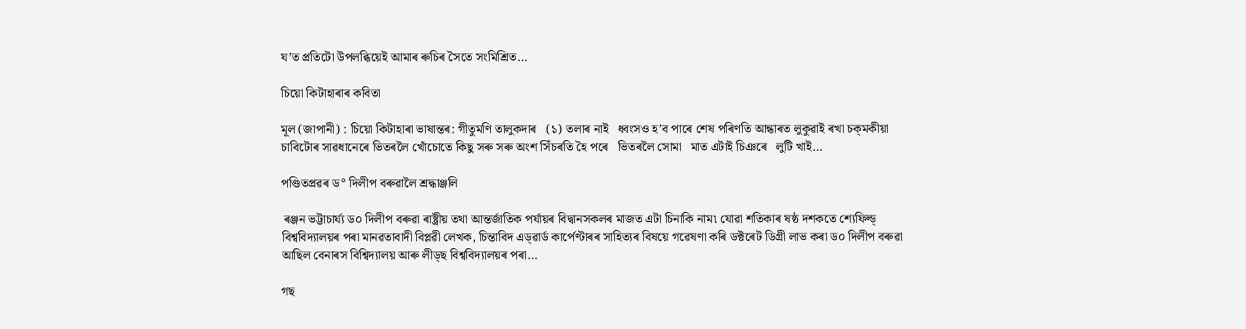য’ত প্ৰতিটো উপলব্ধিয়েই আমাৰ ৰুচিৰ সৈতে সংমিশ্ৰিত…

চিয়ো কিটাহাৰাৰ কবিতা

মূল (জাপানী) : চিয়ো কিটাহাৰা ভাষান্তৰ: গীতুমণি তালুকদাৰ   (১) তলাৰ নাই   ধ্বংসও হ’ব পাৰে শেষ পৰিণতি আন্ধাৰত লুকুৱাই ৰখা চক্‌মকীয়া চাবিটোৰ সাৱধানেৰে ভিতৰলৈ খোঁচোতে কিছু সৰু সৰু অংশ সিঁচৰতি হৈ পৰে   ভিতৰলৈ সোমা   মাত এটাই চিঞৰে   লুটি খাই…

পণ্ডিতপ্ৰৱৰ ড° দিলীপ বৰুৱালৈ শ্ৰদ্ধাঞ্জলি

 ৰঞ্জন ভট্টাচাৰ্য্য ড০ দিলীপ বৰুৱা ৰাষ্ট্ৰীয় তথা আন্তৰ্জাতিক পৰ্যায়ৰ বিদ্বানসকলৰ মাজত এটা চিনাকি নাম৷ যোৱা শতিকাৰ ষষ্ঠ দশকতে শ্যেফিল্ড্ বিশ্ববিদ্যালয়ৰ পৰা মানৱতাবাদী বিপ্লৱী লেখক, চিন্তাবিদ এড্‌ৱাৰ্ড কাৰ্পেণ্টাৰৰ সাহিত্যৰ বিষয়ে গৱেষণা কৰি ডক্টৰেট ডিগ্ৰী লাভ কৰা ড০ দিলীপ বৰুৱা আছিল বেনাৰস বিশ্বিদ্যালয় আৰু লীড্‌ছ বিশ্ববিদ্যালয়ৰ পৰা…

গছ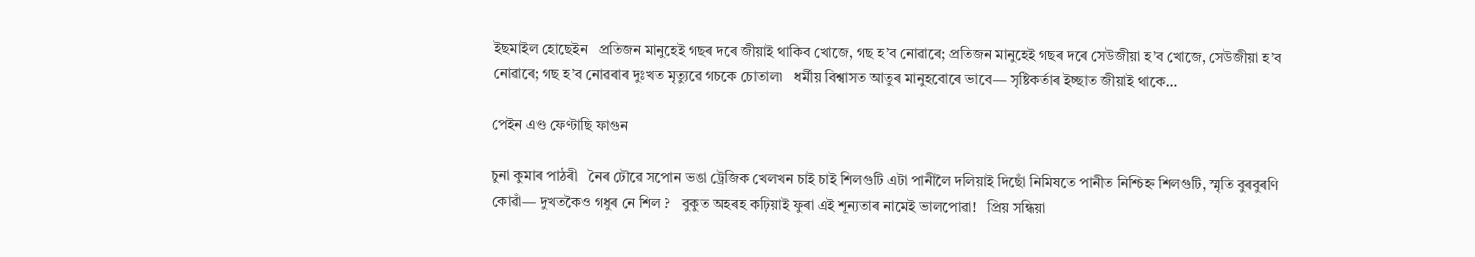ইছমাইল হোছেইন   প্ৰতিজন মানুহেই গছৰ দৰে জীয়াই থাকিব খোজে, গছ হ’ব নোৱাৰে; প্ৰতিজন মানুহেই গছৰ দৰে সেউজীয়া হ’ব খোজে, সেউজীয়া হ’ব নোৱাৰে; গছ হ’ব নোৱৰাৰ দুঃখত মৃত্যুৱে গচকে চোতাল৷   ধৰ্মীয় বিশ্বাসত আতুৰ মানুহবোৰে ভাবে‍— সৃষ্টিকৰ্তাৰ ইচ্ছাত জীয়াই থাকে…

পেইন এণ্ড ফেণ্টাছি‍ ফাগুন

চুনা কুমাৰ পাঠৰী   নৈৰ ঢৌৱে সপোন ভঙা ট্ৰেজিক খেলখন চাই চাই শিলগুটি এটা পানীলৈ দলিয়াই দিছোঁ নিমিষতে পানীত নিশ্চিহ্ন শিলগুটি, স্মৃতি বুৰবুৰণি কোৱাঁ— দুখতকৈও গধুৰ নে শিল ?   বুকুত অহৰহ কঢ়িয়াই ফুৰা এই শূন্যতাৰ নামেই ভালপোৱা!   প্ৰিয় সন্ধিয়া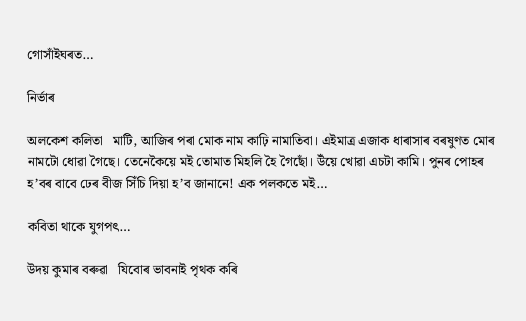গোসাঁইঘৰত…

নির্ভাৰ

অলকেশ কলিতা   মাটি, আজিৰ পৰা মোক নাম কাঢ়ি নামাতিবা। এইমাত্ৰ এজাক ধাৰাসাৰ বৰষুণত মোৰ নামটো ধোৱা গৈছে। তেনেকৈয়ে মই তোমাত মিহলি হৈ গৈছোঁ। উঁয়ে খোৱা এচটা কামি। পুনৰ পোহৰ হ’বৰ বাবে ঢেৰ বীজ সিঁচি দিয়া হ’ব জানানে! এক পলকতে মই…

কবিতা থাকে যুগপৎ…

উদয় কুমাৰ বৰুৱা   যিবোৰ ভাবনাই পৃথক কৰি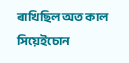ৰাখিছিল অত কাল সিয়েইচোন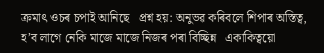ক্ৰমাৎ ওচৰ চপাই আনিছে   প্ৰশ্ন হয়: অনুভৱ কৰিবলে শিপাৰ অস্তিত্ব, হ’ব লাগে নেকি মাজে মাজে নিজৰ পৰা বিচ্ছিন্ন   একাকি‍ত্বয়ো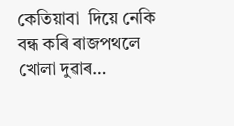কেতিয়াবা  দিয়ে নেকি বন্ধ কৰি ৰাজপথলে খোলা দুৱাৰ…